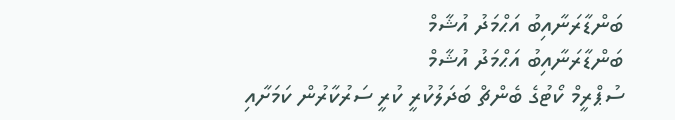ބަންޑާރަނާއިބު އަޙްމަދު އުޝާމް
ބަންޑާރަނާއިބު އަޙްމަދު އުޝާމް
ސުޕްރީމް ކޯޓުގެ ބެންޗް ބަދަލުކުރީ ކުރީ ސަރުކާރުން ކަމަށާއި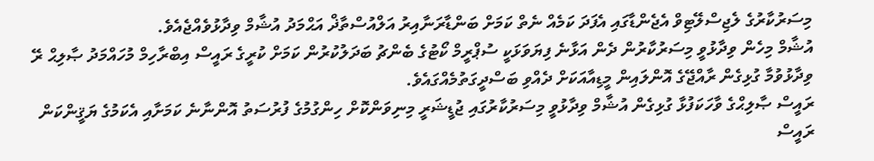މިސަރުކާރުގެ ލެޖިސްލޭޓިވް އެޖެންޑާގައި އެފަދަ ކަމެއް ނެތް ކަމަށް ބަންޑާރަނާއިރު އަލްއުސްތާޛް އަޙްމަދު އުޝާމް ވިދާޅުވެއްޖެއެވެ.
އުޝާމް މިހެން ވިދާޅުވީ މިސަރުކާރުން ދެން އަޅާނެ ފިޔަވަޅަކީ ސުޕްރީމް ކޯޓުގެ ބެންޗު ބަދަލުކުރުން ކަމަށް ކުރީގެ ރައީސް އިބްރާހިމް މުހައްމަދު ޞާލިޙް ރޭ ވިދާޅުވުމާ ގުޅިގެން ރާއްޖޭގެ އޮންލައިން މީޑިއާއަކަށް ދެއްވި ބަސްދީގަތުމެއްގައެވެ.
ރައީސް ޞާލިޙްގެ ވާހަކަފުޅާ ގުޅިގެން އުޝާމް ވިދާޅުވީ މިސަރުކާރުގައި ޖުޑީޝަރީ މިނިވަންކޮށް ހިންގުމުގެ ފުރުސަތު އޮންނާނެ ކަމަށާއި އެކަމުގެ ޔަޤީންކަން ރައީސް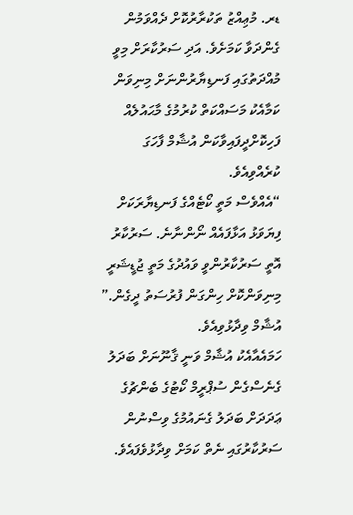ޑރ. މުޢިއްޒު ތަކުރާރުކޮށް ދެއްވަމުން ގެންދަވާ ކަމަށެވެ. އަދި ސަރުކާރަށް މިވީ މުއްދަތުގައި ފަނޑިޔާރުންނަށް މިނިވަން ކަމާއެކު މަސައްކަތް ކުރުމުގެ މާޙައުލެއް ފަހިކޮށްދީފައިވާކަން އުޝާމް ފާހަގަ ކުރެއްވިއެވެ.
“އެއްވެސް މަތީ ކޯޓެއްގެ ފަނޑިޔާރަކަށް ފިޔަވަޅު އަޅާފައެއް ނޯންނާނެ. ސަރުކާރު އޮތީ ސަރުކާރުންވީ ވައުދުގެ މަތީ ޖުޑީޝަރީ މިނިވަންކޮށް ހިންގަން ފުރުސަތު ދީގެން.” އުޝާމް ވިދާޅުވިއެވެ.
ހަމައެއާއެކު އުޝާމް ވަނީ ޤާނޫނަށް ބަދަލު ގެނެސްގެން ސުޕްރީމް ކޯޓުގެ ބެންޗުގެ ޢަދަދަށް ބަދަލު ގެނައުމުގެ ވިސްނުން ސަރުކާރުގައި ނެތް ކަމަށް ވިދާޅުވެފައެވެ.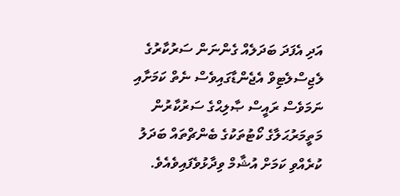އަދި އެފަދަ ބަދަލެއް ގެންނަން ސަރުކާރުގެ ލެޖިސްލެޓިވް އެޖެންޑާގައިވެސް ނެތް ކަމަށާއި ނަމަވެސް ރައީސް ޞާލިޙްގެ ސަރުކާރުން މަތީމަރުޙަލާގެ ކޯޓުތަކުގެ ބެންޗްތައް ބަދަލު ކުރެއްވި ކަމަށް އުޝާމް ވިދާޅުވެފައިވެއެވެ.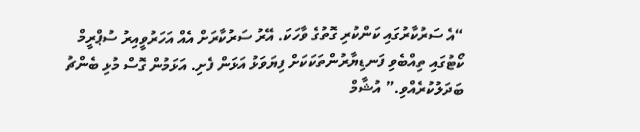“އެ ސަރުކާރުގައި ކަންކުރި ގޮތުގެ ވާހަކަ. އޭރު ސަރުކާރަށް އެއް އަހަރުވީއިރު ސުޕްރީމް ކޯޓުގައި ތިއްބެވި ފަނޑިޔާރުންތަކަކަށް ފިޔަވަޅު އަޅަން ފެށި. އަޅަމުން ގޮސް މުޅި ބެންޗު ބަދަލުކުރެއްވި.” އުޝާމް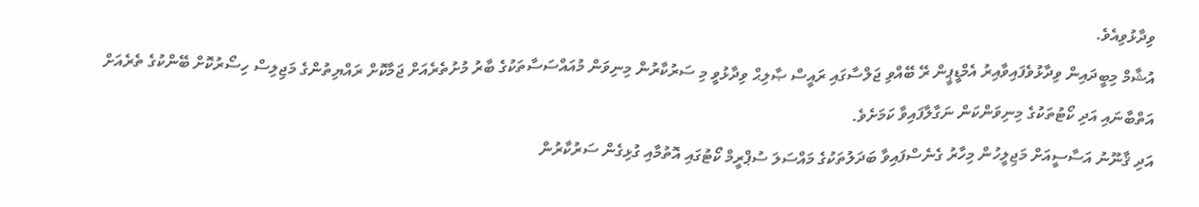ވިދާޅުވިއެވެ.
އުޝާމް މިބީދައިން ވިދާޅުވެފައިވާއިރު އެމްޑީޕީން ރޭ ބޭއްވި ޖަލްސާގައި ރައީސް ޞާލިޙް ވިދާޅުވީ މި ސަރުކާރުން މިނިވަން މުއައްސަސާތަކުގެ ބާރު މުށުތެރެއަށް ޖަމާކޮށް ރައްޔިތުންގެ މަޖިލިސް ހިސޯރުކޮށް ބޭންކުގެ ތެރެއަށް އަތްބާނައި އަދި ކޯޓުތަކުގެ މިނިވަންކަން ނަގާލާފައިވާ ކަމަށެވެ.
އަދި ޤާނޫނު އަސާސީއަށް މަޖިލީހުން މިހާރު ގެނެސްފައިވާ ބަދަލުތަކުގެ މައްސަލަ ސުޕްރީމް ކޯޓުގައި އޮތުމާއި ގުޅިގެން ސަރުކާރުން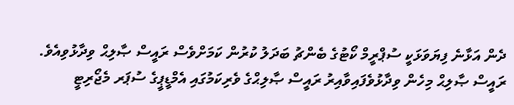ދެން އަޅާނެ ފިޔަވަޅަކީ ސުޕްރީމް ކޯޓުގެ ބެންޗު ބަދަލު ކުރުން ކަމަށްވެސް ރައީސް ޞާލިޙް ވިދާޅުވިއެވެ.
ރައީސް ޞާލިޙް މިހެން ވިދާޅުވެފައިވާއިރު ރައީސް ޞާލިޙްގެ ވެރިކަމުގައި އެމްޑީޕީގެ ސުޕަރ މެޖޯރިޓީ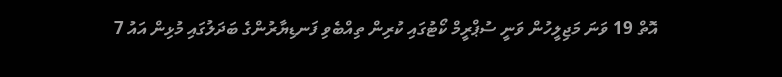އޮތް 19 ވަނަ މަޖިލީހުން ވަނީ ސުޕްރީމް ކޯޓުގައި ކުރިން ތިއްބެވި ފަނޑިޔާރުންގެ ބަދަލުގައި މުޅިން އައު 7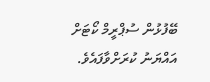ބޭފުޅުން ސުޕްރީމް ކޯޓަށް އައްޔަނު ކުރަށްވާފައެވެ.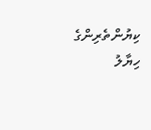ކިޔުންތެރިންގެ ހިޔާލު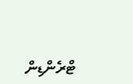ޓްރެންޑިން